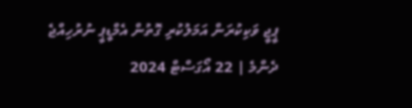ޕީޖީ ވަކިކުރަން އަމަލުކުރި ގޮތުން އެމްޑީޕީ ނުރުހިއްޖެ
ދެންމެ | 22 އޯގަސްޓް 2024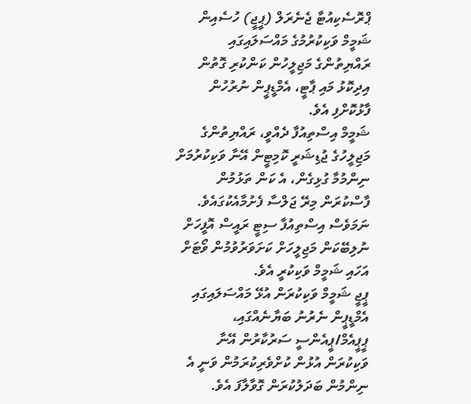ޕްރޮސެކިއުޓާ ޖެނެރަލް (ޕީޖީ) ހުސެއިން ޝަމީމް ވަކިކުރުމުގެ މައްސަލައިގައި ރައްޔިތުންގެ މަޖިލީހުން ކަންކުރި ގޮތުން އިދިކޮޅު މައި ޕާޓީ، އެމްޑީޕީން ނުރުހުން ފާޅުކޮށްފި އެވެ.
ޝަމީމް އިސްތިއުފާ ދެއްވީ، ރައްޔިތުންގެ މަޖިލީހުގެ ޖުޑިޝަރީ ކޮމިޓީން އޭނާ ވަކިކުރުމަށް ނިންމުމާ ގުޅިގެން، އެ ކަން ތަޅުމުން ފާސްކުރަން މިރޭ ޖަލްސާ ފެށުމާއެކުގައެވެ. ނަމަވެސް އިސްތިއުފާ ސިޓީ ރައީސް އޮފީހަށް ނުލިބޭކަން މަޖިލީހަށް ކަށަވަރުވުމުން ވޯޓަށް އަހައި ޝަމީމް ވަކިކުރީ އެވެ.
ޕީޖީ ޝަމީމް ވަކިކުރަން އުޅޭ މައްސަލައިގައި އެމްޑީޕީން ނެރުނު ބަޔާނެއްގައި، ޕީޕީއެމް/ޕީއެންސީ ސަރުކާރުން އޭނާ ވަކިކުރަން އުޅުން ކުށްވެރިކުރަމުން ވަނީ އެ ނިންމުން ބަދަލުކުރަން ގޮވާލާފަ އެވެ.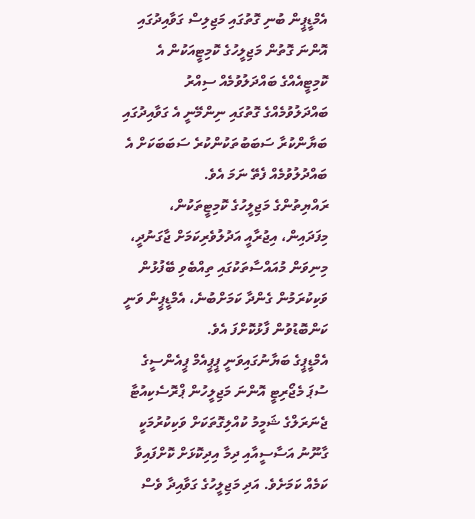އެމްޑީޕީން ބުނި ގޮތުގައި މަޖިލިސް ގަވާއިދުގައި އޮންނަ ގޮތުން މަޖިލީހުގެ ކޮމިޓީއަކުން އެ ކޮމިޓީއެއްގެ ބައްދަލުވުމެއް ސިއްރު ބައްދަލުވުމެއްގެ ގޮތުގައި ނިންމޭނީ އެ ގަވާއިދުގައި ބަޔާންކުރާ ސަބަބުތަކުންކުރެ ސަބަބަކަށް އެ ބައްދުލުވުމެއް ފެތޭ ނަމަ އެވެ.
ރައްޔިތުންގެ މަޖިލީހުގެ ކޮމިޓީތަކުން، މިފަދައިން، އިޖުރާއީ އަދުލުވެރިކަމަށް ޖާގަނުދީ، މިނިވަން މުއައްސާތަކުގައި ތިއްބެވި ބޭފުޅުން ވަކިކުރަމުން ގެންދާ ކަމަށްބުނެ، އެމްޑީޕީން ވަނީ ކަންބޮޑުވުން ފާޅުކޮށްފަ އެވެ.
އެމްޑީޕީގެ ބަޔާނުގައިވަނީ ޕީޕީއެމް ޕީއެންސީގެ ސުޕަ މެޖޯރިޓީ އޮންނަ މަޖިލީހުން ޕްރޮސެކިއުޓާ ޖެނަރަލްގެ ޝަމީމު ކުއްލިގޮތަކަށް ވަކިކުރުމަކީ ގާނޫނު އަސާސީއާއި ދިމާ އިދިކޮޅަށް ކޮށްފައިވާ ކަމެއް ކަމަށެވެ. އަދި މަޖިލީހުގެ ގަވާއިދާ ވެސް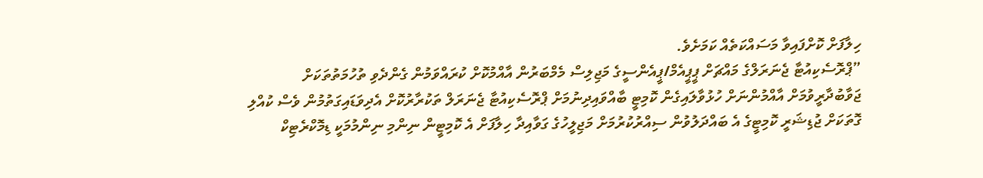ހިލާފަށް ކޮށްފައިވާ މަސައްކަތެއް ކަމަށެވެ.
”ޕްރޮސެކިއުޓާ ޖެނަރަލްގެ މައްޗަށް ޕީޕީއެމް/ޕީއެންސީގެ މަޖިލިސް މެމްބަރުން އާއްމުކޮށް ކުރައްވަމުން ގެންދެވި ތުހުމަތުތަކަށް ޖަވާބުދާރީވުމަށް އާއްމުންނަށް ހުޅުވާލައިގެން ކޮމިޓީ ބާއްވައިދިނުމަށް ޕްރޮސެކިއުޓާ ޖެނަރަލް ތަކުރާރުކޮށް އެދިވަޑައިގަތުމުން ވެސް ކުއްލި ގޮތަކަށް ޖުޑިޝަރީ ކޮމިޓީގެ އެ ބައްދަލުވުން ސިއްރުކުރުމަށް މަޖިލީހުގެ ގަވާއިދާ ހިލާފަށް އެ ކޮމިޓީން ނިންމި ނިންމުމަކީ ޑިމޮކްރެޓިކް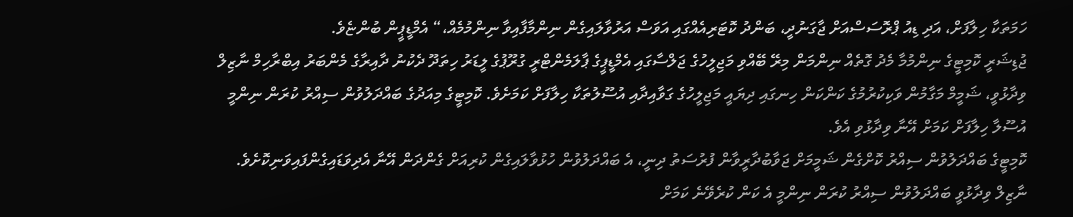ހަމަތަކާ ހިލާފަށް، އަދި ޑިއު ޕްރޮސަސްއަށް ޖާގަނުދީ، ބަންދު ކޮޓަރިއެއްގައި އަވަސް އަރުވާލައިގެން ނިންމާފާއިވާ ނިންމުމެއް،“ އެމްޑީޕީން ބުންޏެވެ.
ޖުޑިޝަރީ ކޮމިޓީގެ ނިންމުމާ މެދު ގޮތެއް ނިންމަން މިރޭ ބޭއްވި މަޖިލީހުގެ ޖަލްސާގައި އެމްޑީޕީގެ ޕާލަމެންޓްރީ ގުރޫޕުގެ ލީޑަރު ހިތަދޫ ދެކުނު ދާއިރާގެ މެންބަރު އިބްރާހިމް ނާޒިލް ވިދާޅުވީ، ޝަމީމް މަގާމުން ވަކިކުރުމުގެ ކަންކަން ހިނގައި ދިޔައީ މަޖިލީހުގެ ގަވާއިދާއި އުސޫލުތަކާ ހިލާފަށް ކަމަށެވެ. ކޮމިޓީގެ މިއަދުގެ ބައްދަލުވުން ސިއްރު ކުރަން ނިންމީ އުސޫލާ ހިލާފަށް ކަމަށް އޭނާ ވިދާޅުވި އެވެ.
ކޮމިޓީގެ ބައްދަލުވުން ސިއްރު ކޮށްގެން ޝަމީމަށް ޖަވާބުދާރީވާން ފުރުސަތު ދިނީ، އެ ބައްދަލުވުން ހުޅުވާލައިގެން ކުރިއަށް ގެންދަން އޭނާ އެދިވަޑައިގެންފައިވަނިކޮށެވެ. ނާޒިލް ވިދާޅުވީ ބައްދަލުވުން ސިއްރު ކުރަން ނިންމީ އެ ކަން ކުރެވޭނެ ކަމަށް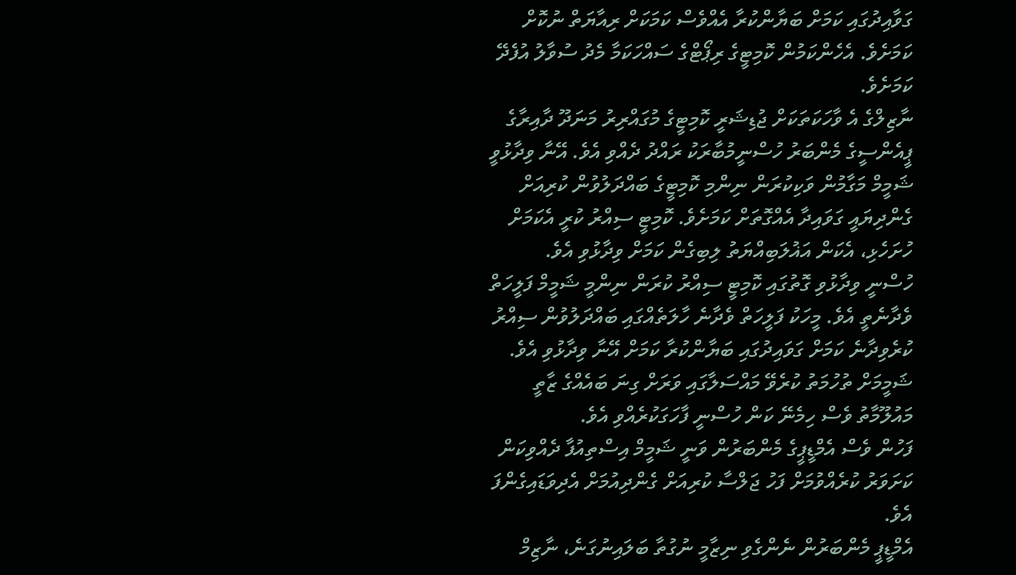ގަވާއިދުގައި ކަމަށް ބަޔާންކުރާ އެއްވެސް ކަމަކަށް ރިއާޔަތް ނުކޮށް ކަމަށެވެ. އެހެންކަމުން ކޮމިޓީގެ ރިޕޯޓްގެ ސައްހަކަމާ މެދު ސުވާލު އުފެދޭ ކަމަށެވެ.
ނާޒިލްގެ އެ ވާހަކަތަކަށް ޖުޑިޝަރީ ކޮމިޓީގެ މުގައްރިރު މަނަދޫ ދާއިރާގެ ޕީއެންސީގެ މެންބަރު ހުސްނީމުބާރަކު ރައްދު ދެއްވި އެވެ. އޭނާ ވިދާޅުވީ ޝަމީމް މަގާމުން ވަކިކުރަން ނިންމި ކޮމިޓީގެ ބައްދަލުވުން ކުރިއަށް ގެންދިޔައީ ގަވައިދާ އެއްގޮތަށް ކަމަށެވެ. ކޮމިޓީ ސިއްރު ކުރީ އެކަމަށް ހުށަހެޅި، އެކަން އަޣުލަބިއްޔަތު ލިބިގެން ކަމަށް ވިދާޅުވި އެވެ.
ހުސްނީ ވިދާޅުވި ގޮތުގައި ކޮމިޓީ ސިއްރު ކުރަން ނިންމީ ޝަމީމް ފަލީހަތް ވެދާނެތީ އެވެ. މީހަކު ފަލީހަތް ވެދާނެ ހާލަތެއްގައި ބައްދަލުވުން ސިއްރު ކުރެވިދާނެ ކަމަށް ގަވައިދުގައި ބަޔާންކުރާ ކަމަށް އޭނާ ވިދާޅުވި އެވެ. ޝަމީމަށް ތުހުމަތު ކުރެވޭ މައްސަލާގައި ވަރަށް ގިނަ ބައެއްގެ ޒާތީ މައުލޫމާތު ވެސް ހިމެނޭ ކަން ހުސްނީ ފާހަގަކުރެއްވި އެވެ.
ފަހުން ވެސް އެމްޑީޕީގެ މެންބަރުން ވަނީ ޝަމީމް އިސްތިއުފާ ދެއްވިކަން ކަށަވަރު ކުރެއްވުމަށް ފަހު ޖަލްސާ ކުރިއަށް ގެންދިއުމަށް އެދިވަޑައިގެންފަ އެވެ.
އެމްޑީޕީ މެންބަރުން ނެންގެވި ނިޒާމީ ނުގުތާ ބަލައިނުގަނެ، ނާޒިމް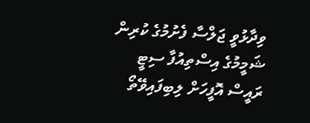ވިދާޅުވީ ޖަލްސާ ފެށުމުގެ ކުރިން ޝަމީމުގެ އިސްތިއުފާ ސިޓީ ރައީސް އޮފީހަށް ލިބިފައިވޭތޯ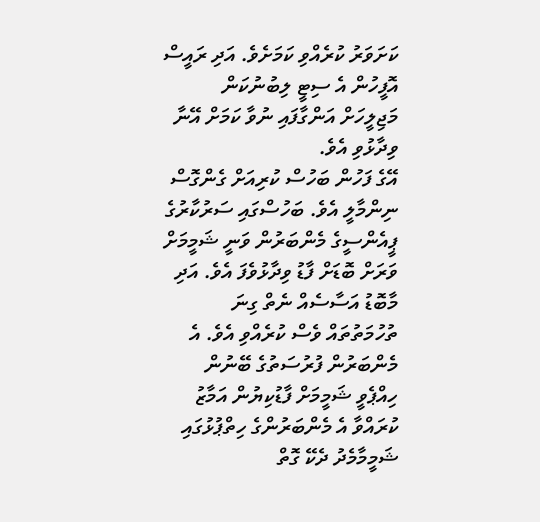ކަށަވަރު ކުރެއްވި ކަމަށެވެ. އަދި ރައީސް އޮފީހުން އެ ސިޓީ ލިބުނުކަން މަޖިލީހަށް އަންގާފައި ނުވާ ކަމަށް އޭނާ ވިދާޅުވި އެވެ.
އޭގެ ފަހުން ބަހުސް ކުރިއަށް ގެންގޮސް ނިންމާލީ އެވެ. ބަހުސްގައި ސަރުކާރުގެ ޕީއެންސީގެ މެންބަރުން ވަނީ ޝަމީމަށް ވަރަށް ބޮޑަށް ފާޑު ވިދާޅުވެފަ އެވެ. އަދި މާބޮޑު އަސާސެއް ނެތް ގިނަ ތުހުމަތުތައް ވެސް ކުރެއްވި އެވެ. އެ މެންބަރުން ފުރުސަތުގެ ބޭނުން ހިއްޕެވީ ޝަމީމަށް ފާޑުކިޔުން އަމާޒު ކުރައްވާ އެ މެންބަރުންގެ ހިތްޕުޅުގައި ޝަމީމާމެދު ދެކޭ ގޮތް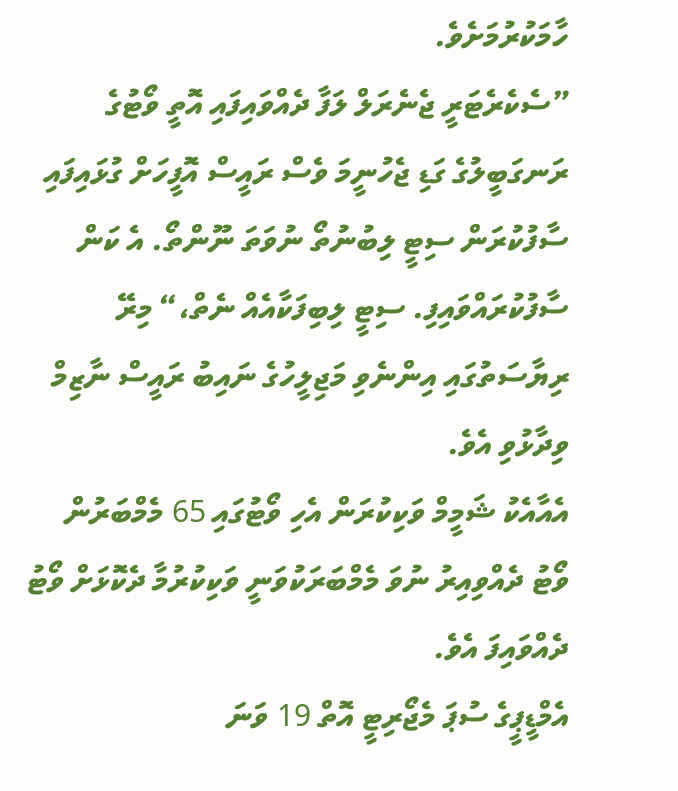ހާމަކުރުމަށެވެ.
”ސެކެރެޓަރީ ޖެނެރަލް ލަފާ ދެއްވައިފައި އޮތީ ވޯޓުގެ ރަނގަބީލުގެ ގަޑި ޖެހުނީމަ ވެސް ރައީސް އޮފީހަށް ގުޅައިފައި ސާފުކުރަން ސިޓީ ލިބުނުތޯ ނުވަތަ ނޫންތޯ. އެ ކަން ސާފުކުރައްވައިފި. ސިޓީ ލިބިފަކާއެއް ނެތް،“ މިރޭ ރިޔާސަތުގައި އިންނެވި މަޖިލީހުގެ ނައިބު ރައީސް ނާޒިމް ވިދާޅުވި އެވެ.
އެއާއެކު ޝަމީމް ވަކިކުރަން އެހި ވޯޓުގައި 65 މެމްބަރުން ވޯޓު ދެއްވިއިރު ނުވަ މެމްބަރަކުވަނީ ވަކިކުރުމާ ދެކޮޅަށް ވޯޓު ދެއްވައިފަ އެވެ.
އެމްޑީޕީގެ ސުޕަ މެޖޯރިޓީ އޮތް 19 ވަނަ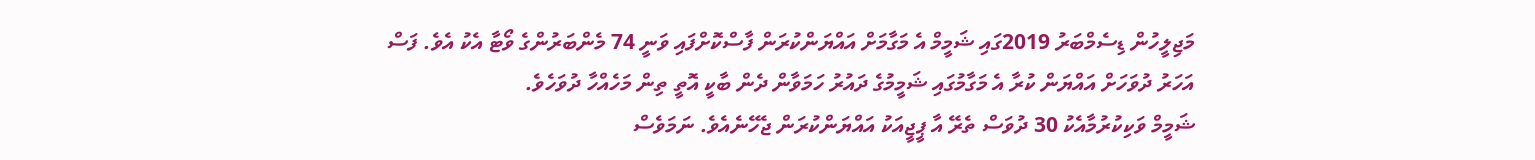މަޖިލީހުން ޑިސެމްބަރު 2019ގައި ޝަމީމް އެ މަގާމަށް އައްޔަންކުރަން ފާސްކޮށްފައި ވަނީ 74 މެންބަރުންގެ ވޯޓާ އެކު އެވެ. ފަސް އަހަރު ދުވަހަށް އައްޔަން ކުރާ އެ މަގާމުގައި ޝަމީމުގެ ދައުރު ހަމަވާން ދެން ބާކީ އޮތީ ތިން މަހެއްހާ ދުވަހެވެ.
ޝަމީމް ވަކިކުރުމާއެކު 30 ދުވަސް ތެރޭ އާ ޕީޖީއަކު އައްޔަންކުރަން ޖެހޭނެއެވެ. ނަމަވެސް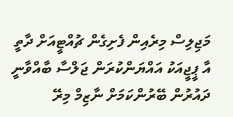މަޖިލިސް މިރެއިން ފެށިގެން ޗުއްޓީއަށް ދާތީ އާ ޕީޖީއަކު އައްޔަންކުރަން ޖަލްސާ ބާއްވާނީ ދައުރުން ބޭރުންކަމަށް ނާޒިމް މިރޭ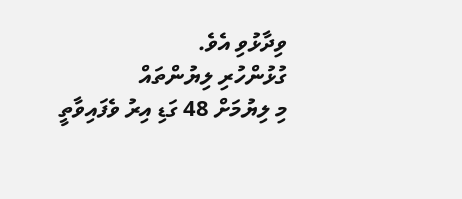ވިދާޅުވި އެވެ.
ގުޅުންހުރި ލިޔުންތައް
މި ލިޔުމަށް 48 ގަޑި އިރު ވެފައިވާތީ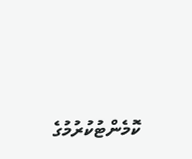ކޮމެންޓުކުރުމުގެ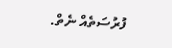ފުރުސަތެއް ނެތް.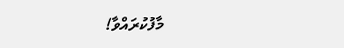މާފުކުރައްވާ!